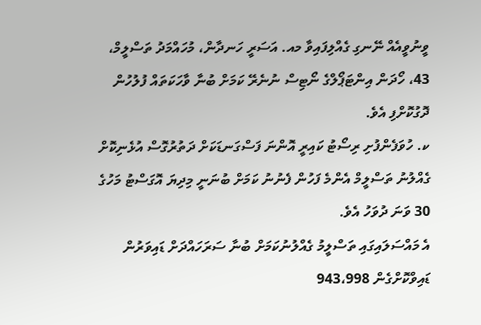ވީނުވީއެއް ނޭނގި ގެއްލިފައިވާ މއ. އަސަރީ ހަނދާން، މުހައްމަދު ތަސްލީމް، 43، ހޯދަން އިންޓަޕޯލްގެ ނޯޓިސް ނުނެރޭ ކަމަށް ބުނާ ވާހަކަތައް ފުލުހުން ދޮގުކޮށްފި އެވެ.
ކ. ހުވަފެންފުށި ރިސޯޓު ކައިރީ އޮންނަ ފަސްގަނޑަކަށް ދަތުރުގޮސް އުޅެނިކޮށް ގެއްލުނު ތަސްލީމް އެންމެ ފަހުން ފެނުނު ކަމަށް ބުނަނީ މިދިޔަ އޮގަސްޓު މަހުގެ 30 ވަނަ ދުވަހު އެވެ.
އެ މައްސަލައިގައި ތަސްލީމު ގެއްލުނުކަމަށް ބުނާ ސަރަހައްދަށް ޑައިވަރުން ޑައިވްކޮށްގެން 943،998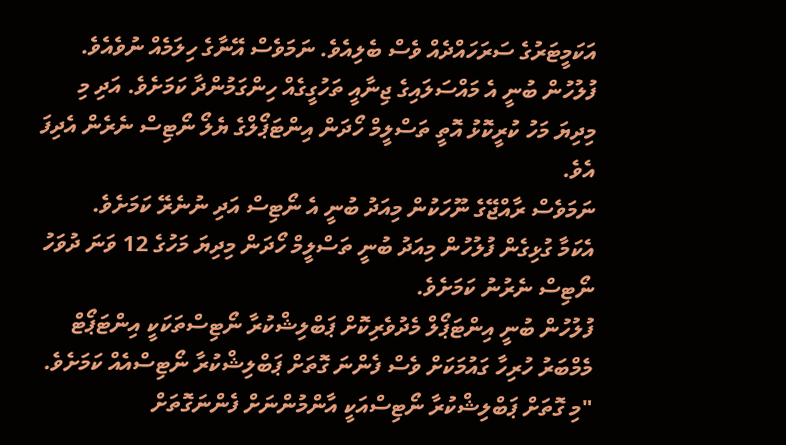އަކަމީޓަރުގެ ސަރަހައްދެއް ވެސް ބެލިއެވެ. ނަމަވެސް އޭނާގެ ހިލަމެއް ނުވެއެވެ.
ފުލުހުން ބުނީ އެ މައްސަލައިގެ ޖިނާއީ ތަހުގީގެއް ހިންގަމުންދާ ކަމަށެވެ. އަދި މި މިދިޔަ މަހު ކުރީކޮޅު އޮތީ ތަސްލީމް ހޯދަން އިންޓަޕޯލްގެ ޔެލޯ ނޯޓިސް ނެރެން އެދިފަ އެވެ.
ނަމަވެސް ރާއްޖޭގެ ނޫހަކުން މިއަދު ބުނީ އެ ނޯޓިސް އަދި ނުނެރޭ ކަމަށެވެ.
އެކަމާ ގުޅިގެން ފުލުހުން މިއަދު ބުނީ ތަސްލީމް ހޯދަން މިދިޔަ މަހުގެ 12 ވަނަ ދުވަހު ނޯޓިސް ނެރުނު ކަމަށެވެ.
ފުލުހުން ބުނީ އިންޓަޕޯލް މެދުވެރިކޮށް ޕަބްލިޝްކުރާ ނޯޓިސްތަކަކީ އިންޓަޕޯޓް މެމްބަރު ހުރިހާ ގައުމަކަށް ވެސް ފެންނަ ގޮތަށް ޕަބްލިޝްކުރާ ނޯޓިސްއެއް ކަމަށެވެ.
"މި ގޮތަށް ޕަބްލިޝްކުރާ ނޯޓިސްއަކީ އާންމުންނަށް ފެންނަގޮތަށް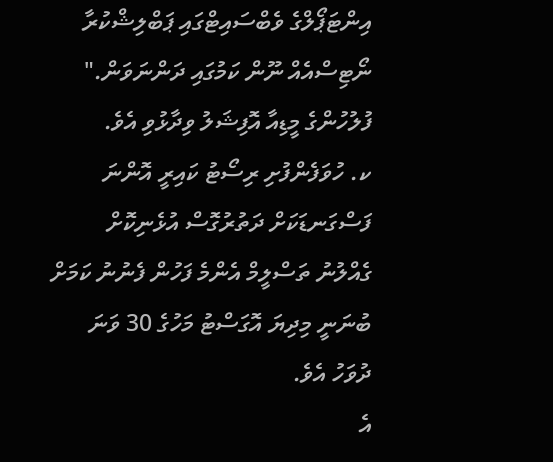އިންޓަޕޯލްގެ ވެބްސައިޓްގައި ޕަބްލިޝްކުރާ ނޯޓިސްއެއް ނޫން ކަމުގައި ދަންނަވަން." ފުލުހުންގެ މީޑިއާ އޮފިޝަލު ވިދާޅުވި އެވެ.
ކ. ހުވަފެންފުށި ރިސޯޓު ކައިރީ އޮންނަ ފަސްގަނޑަކަށް ދަތުރުގޮސް އުޅެނިކޮށް ގެއްލުނު ތަސްލީމް އެންމެ ފަހުން ފެނުނު ކަމަށް ބުނަނީ މިދިޔަ އޮގަސްޓު މަހުގެ 30 ވަނަ ދުވަހު އެވެ.
އެ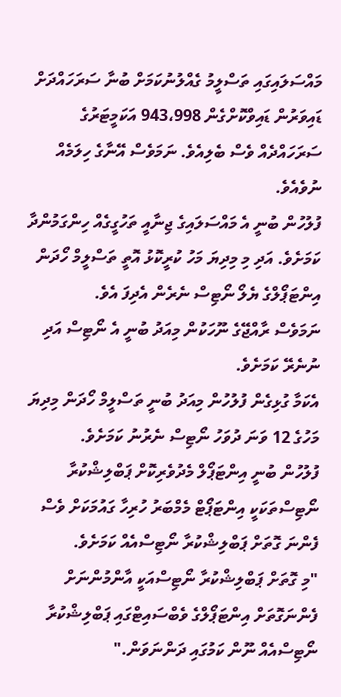މައްސަލައިގައި ތަސްލީމު ގެއްލުނުކަމަށް ބުނާ ސަރަހައްދަށް ޑައިވަރުން ޑައިވްކޮށްގެން 943،998 އަކަމީޓަރުގެ ސަރަހައްދެއް ވެސް ބެލިއެވެ. ނަމަވެސް އޭނާގެ ހިލަމެއް ނުވެއެވެ.
ފުލުހުން ބުނީ އެ މައްސަލައިގެ ޖިނާއީ ތަހުގީގެއް ހިންގަމުންދާ ކަމަށެވެ. އަދި މި މިދިޔަ މަހު ކުރީކޮޅު އޮތީ ތަސްލީމް ހޯދަން އިންޓަޕޯލްގެ ޔެލޯ ނޯޓިސް ނެރެން އެދިފަ އެވެ.
ނަމަވެސް ރާއްޖޭގެ ނޫހަކުން މިއަދު ބުނީ އެ ނޯޓިސް އަދި ނުނެރޭ ކަމަށެވެ.
އެކަމާ ގުޅިގެން ފުލުހުން މިއަދު ބުނީ ތަސްލީމް ހޯދަން މިދިޔަ މަހުގެ 12 ވަނަ ދުވަހު ނޯޓިސް ނެރުނު ކަމަށެވެ.
ފުލުހުން ބުނީ އިންޓަޕޯލް މެދުވެރިކޮށް ޕަބްލިޝްކުރާ ނޯޓިސްތަކަކީ އިންޓަޕޯޓް މެމްބަރު ހުރިހާ ގައުމަކަށް ވެސް ފެންނަ ގޮތަށް ޕަބްލިޝްކުރާ ނޯޓިސްއެއް ކަމަށެވެ.
"މި ގޮތަށް ޕަބްލިޝްކުރާ ނޯޓިސްއަކީ އާންމުންނަށް ފެންނަގޮތަށް އިންޓަޕޯލްގެ ވެބްސައިޓްގައި ޕަބްލިޝްކުރާ ނޯޓިސްއެއް ނޫން ކަމުގައި ދަންނަވަން."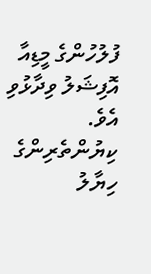ފުލުހުންގެ މީޑިއާ އޮފިޝަލު ވިދާޅުވި އެވެ.
ކިޔުންތެރިންގެ ހިޔާލު